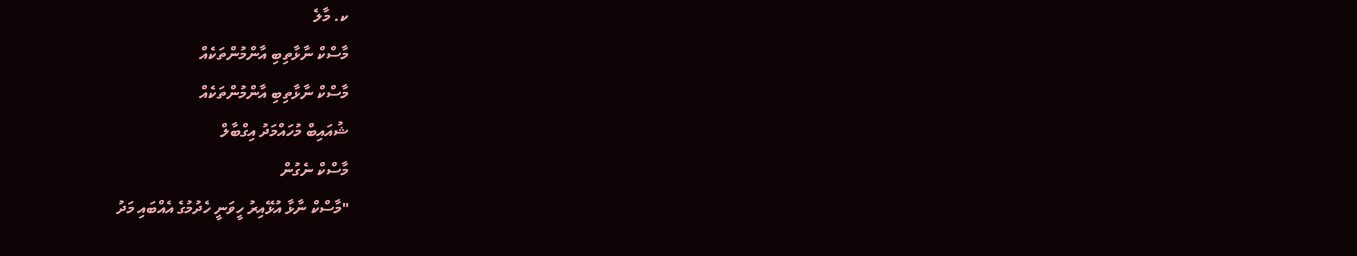ކ. މާލެ
މާސްކް ނާޅާތިބި އާންމުންތަކެއް
މާސްކް ނާޅާތިބި އާންމުންތަކެއް
ޝުއައިބް މުހައްމަދު އިގްބާލް
މާސްކް ނެގުން
"މާސްކް ނާޅާ އުޅޭއިރު ހީވަނީ ހެދުމުގެ އެއްބައި މަދު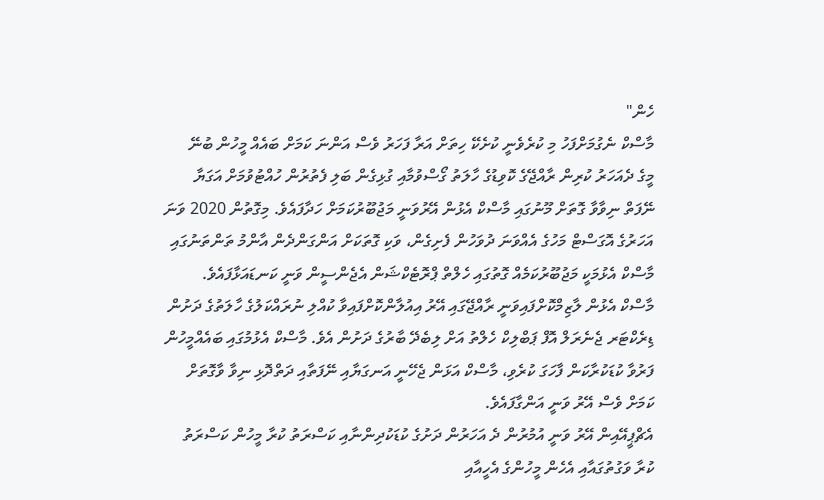ހެން"
މާސްކް ނެގުމަށްފަހު މި ކުރެވެނީ ކުށެކޭ ހިތަށް އަރާ ފަހަރު ވެސް އަންނަ ކަމަށް ބައެއް މީހުން ބުނޭ
މީގެ ދެއަހަރު ކުރިން ރާއްޖޭގެ ކޮވިޑުގެ ހާލަތު ގޯސްވުމާއި ގުޅިގެން ބަލި ފެތުރުން ހުއްޓުވުމަށް އަގަޔާ ނޭފަތް ނިވާވާ ގޮތަށް މޫނުގައި މާސްކް އެޅުން އޭރުވަނީ މަޖުބޫރުކަމަށް ހަދާފައެވެ. މިގޮތުން 2020 ވަނަ އަހަރުގެ އޮގަސްޓް މަހުގެ އެއްވަނަ ދުވަހުން ފެށިގެން، ވަކި ގޮތަކަށް އަންގަންދެން އާންމު ތަންތަނުގައި މާސްކް އެޅުމަކީ މަޖުބޫރުކަމެއް ގޮތުގައި ހެލްތް ޕްރޮޓެކްޝަން އެޖެންސީން ވަނީ ކަނޑައަޅާފައެވެ.
މާސްކް އެޅުން ލާޒިމްކޮށްފައިވަނީ ރާއްޖޭގައި އޭރު އިއުލާންކޮށްފައިވާ ކުއްލި ނުރައްކަލުގެ ހާލަތުގެ ދަށުން ޑިރެކްޓަރ ޖެނެރަލް އޮފް ޕަބްލިކް ހެލްތު އަށް ލިބެދޭ ބާރުގެ ދަށުން އެވެ. މާސްކް އެޅުމުގައި ބައެއްމީހުން ފަރުވާ ކުޑަކުރާކަން ފާހަގަ ކުރެވި، މާސްކް އަޅަން ޖެހޭނީ އަނގަޔާއި ނޭފަތާއި ދަތްދޮޅި ނިވާ ވާގޮތަށް ކަމަށް ވެސް އޭރު ވަނީ އަންގާފައެވެ.
އެޗްޕީއޭއިން އޭރު ވަނީ އުމުރުން ދެ އަހަރުން ދަށުގެ ކުޑަކުދިންނާއި ކަސްރަތު ކުރާ މީހުން ކަސްރަތު ކުރާ ވަގުތުގައާއި އެހެން މީހުންގެ އެހީއާއި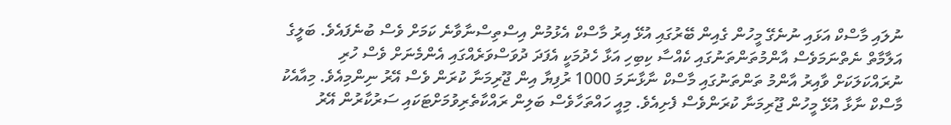ނުލައި މާސްކް އަޅައި ނުނެގޭ މީހުން ގެއިން ބޭރުގައި އުޅޭ އިރު މާސްކް އެޅުމުން އިސްތިސްނާވާނެ ކަމަށް ވެސް ބުނެފައެވެ. ބަލީގެ އަލާމާތް ނެތްނަމަވެސް އާންމުތަންތަނުގައި ކެއްސާ ކިބިހި އަޅާ ހެދުމަކީ އެފަދަ ދުވަސްވަރެއްގައި އެންމެނަށް ވެސް ހުރި ނުރައްކަލަކަށް ވާއިރު އާންމު ތަންތަނުގައި މާސްކް ނާޅާނަމަ 1000 ރުފިޔާ އިން ޖޫރިމަނާ ކުރަން ވެސް އޭރު ނިންމިއެވެ. މިއާއެކު މާސްކް ނާޅާ އުޅޭ މީހުން ޖޫރިމަނާ ކުރަންވެސް ފެށިއެވެ. މިއީ ހައްތަހާވެސް ބަލިން ރައްކާތެރިވުމަށްޓަކައި ސަރުކާރުން އޭރު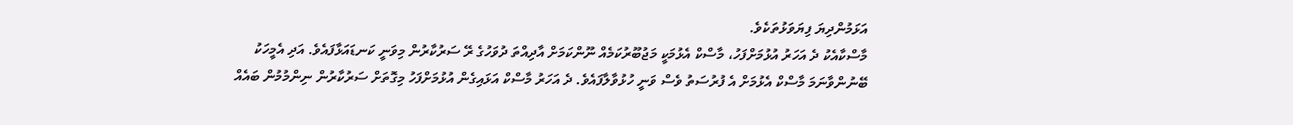އަޅަމުންދިޔަ ފިޔަވަޅުތަކެވެ.
މާސްކާއެކު ދެ އަހަރު އުޅުމަށްފަހު، މާސްކް އެޅުމަކީ މަޖުބޫރުކަމެއް ނޫންކަމަށް އާދިއްތަ ދުވަހުގެ ރޭ ސަރުކާރުން މިވަނީ ކަނޑައަޅާފައެވެ. އަދި އެމީހަކު ބޭނުންވާނަމަ މާސްކް އެޅުމަށް އެ ފުރުސަތު ވެސް ވަނީ ހުޅުވާލާފައެވެ. ދެ އަހަރު މާސްކް އަޅައިގެން އުޅުމަށްފަހު މިގޮތަށް ސަރުކާރުން ނިންމުމުން ބައެއް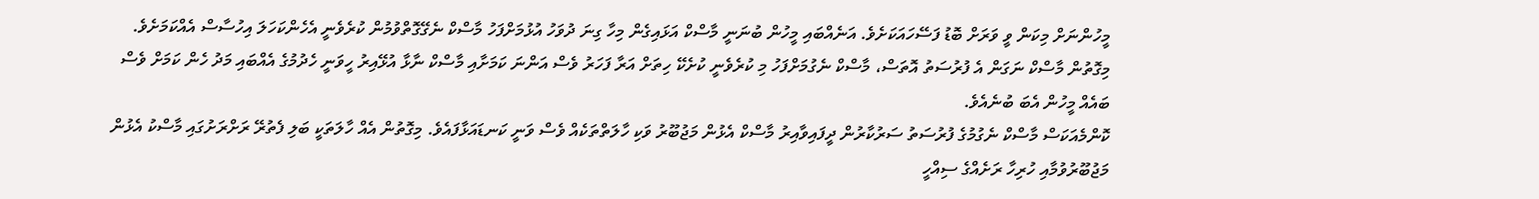މީހުންނަށް މިކަން ވީ ވަރަށް ބޮޑު ފަސޭހައަކަށެވެ. އަނެއްބައި މީހުން ބުނަނީ މާސްކް އަޅައިގެން މިހާ ގިނަ ދުވަހު އުޅުމަށްފަހު މާސްކް ނެގޭގޮތްވުމުން ކުރެވެނީ އެހެންކަހަލަ އިހުސާސް އެއްކަމަށެވެ.
މިގޮތުން މާސްކް ނަގަން އެ ފުރުސަތު އޮތަސް، މާސްކް ނެގުމަށްފަހު މި ކުރެވެނީ ކުށެކޭ ހިތަށް އަރާ ފަހަރު ވެސް އަންނަ ކަމަށާއި މާސްކް ނާޅާ އުޅޭއިރު ހީވަނީ ހެދުމުގެ އެއްބައި މަދު ހެން ކަމަށް ވެސް ބައެއް މީހުން އެބަ ބުނެއެވެ.
ކޮންމެއަކަސް މާސްކް ނެގުމުގެ ފުރުސަތު ސަރުކާރުން ދީފައިވާއިރު މާސްކް އެޅުން މަޖުބޫރު ވަކި ހާލަތްތަކެއް ވެސް ވަނީ ކަނޑައަޅާފައެވެ. މިގޮތުން އެއް ހާލަތަކީ ބަލި ފެތުރޭ ރަށްރަށުގައި މާސްކު އެޅުން މަޖުބޫރުވުމާއި ހުރިހާ ރަށެއްގެ ސިއްހީ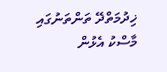ޚިދުމަތްދޭ ތަންތަނުގައި މާސްކު އެޅުން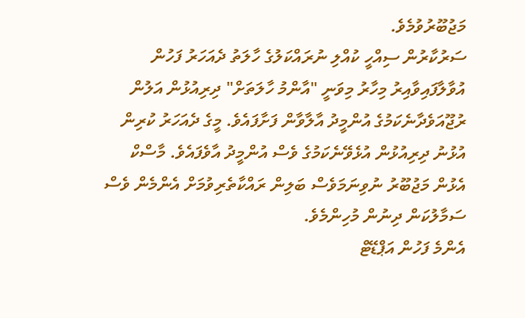މަޖުބޫރުވުމެވެ.
ސަރުކާރުން ސިއްހީ ކުއްލި ނުރައްކަލުގެ ހާލަތު ދެއަހަރު ފަހުން އުވާލާފައިވާއިރު މިހާރު މިވަނީ "އާންމު ހާލަތަށް" ދިރިއުޅުން އަލުން ރުޖޫއަވެދާނެކަމުގެ އުންމީދު އާލާވާން ފަށާފައެވެ. މީގެ ދެއަހަރު ކުރިން އުޅުނު ދިރިއުޅުން އުޅެވޭނެކަމުގެ ވެސް އުންމީދު އާވެފައެވެ. މާސްކް އެޅުން މަޖުބޫރު ނުވިނަމަވެސް ބަލިން ރައްކާތެރިވުމަށް އެންމެން ވެސް ސަމާލުކަން ދިނުން މުހިންމެވެ.
އެންމެ ފަހުން އަޕްޑޭޓް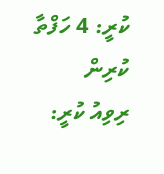ކުރީ: 4 ހަފްތާ ކުރިން
ރިވިއު ކުރީ: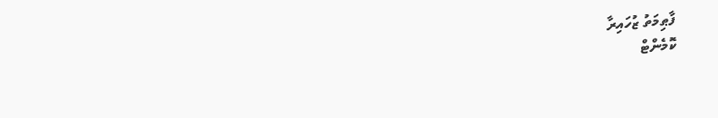ފާޠިމަތު ޒުހައިރާ
ކޮމެންޓް